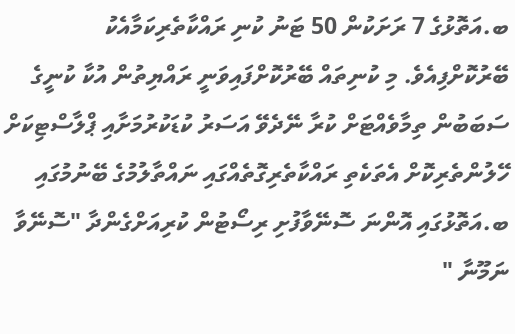ބ.އަތޮޅުގެ 7 ރަށަކުން 50 ޓަނު ކުނި ރައްކާތެރިކަމާއެކު ބޭރުކޮށްފިއެވެ. މި ކުނިތައް ބޭރުކޮށްފައިވަނީ ރައްޔިތުން އުކާ ކުނީގެ ސަބަބުން ތިމާވެއްޓަށް ކުރާ ނޭދެވޭ އަސަރު ކުޑަކުރުމަށާއި ޕްލާސްޓިކަށް ހޭލުންތެރިކޮށް އެތަކެތި ރައްކާތެރިގޮތެއްގައި ނައްތާލުމުގެ ބޭނުމުގައި ބ.އަތޮޅުގައި އޮންނަ ސޮނޭވާފުށި ރިސޯޓުން ކުރިއަށްގެންދާ "ސޮނޭވާ ނަމޫނާ "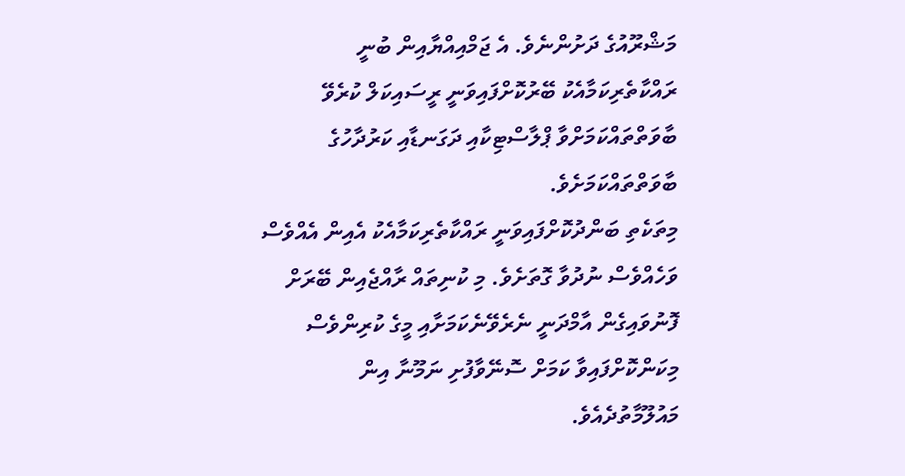މަޝްރޫއުގެ ދަށުންނެވެ. އެ ޖަމްއިއްޔާއިން ބުނީ ރައްކާތެރިކަމާއެކު ބޭރުކޮށްފައިވަނީ ރީސައިކަލް ކުރެވޭ ބާވަތްތައްކަމަށްވާ ޕްލާސްޓިކާއި ދަގަނޑާއި ކަރުދާހުގެ ބާވަތްތައްކަމަށެވެ.
މިތަކެތި ބަންދުކޮށްފައިވަނީ ރައްކާތެރިކަމާއެކު އެއިން އެއްވެސް ވަހެއްވެސް ނުދުވާ ގޮތަށެވެ. މި ކުނިތައް ރާއްޖެއިން ބޭރަށް ފޮނުވައިގެން އާމްދަނީ ނެރެވޭނެކަމަށާއި މީގެ ކުރިންވެސް މިކަންކޮށްފައިވާ ކަމަށް ސޮނޭވާފުށި ނަމޫނާ އިން މައުލޫމާތުދެއެވެ.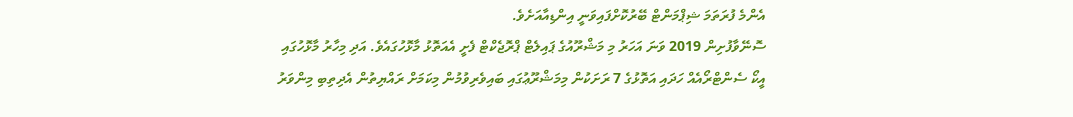އެންމެ ފުރަތަމަ ޝިޕްމަންޓް ބޭރުކޮށްފައިވަނީ އިންޑިއާއަށެވެ.
ސޮނޭވާފުށިން 2019 ވަނަ އަހަރު މި މަޝްރޫއުގެ ޕައިލެޓް ޕްރޮޖެކްޓް ފެށީ އެއަތޮޅު މާޅޮހުގައެވެ. އަދި މިހާރު މާޅޮހުގައި އީކޯ ސެންޓްރޯއެއް ހަދައި އަތޮޅުގެ 7 ރަށަކުން މިމަޝްރޫޢުގައި ބައިވެރިވުމުން މިކަމަށް ރައްޔިތުން އެދިތިބި މިންވަރު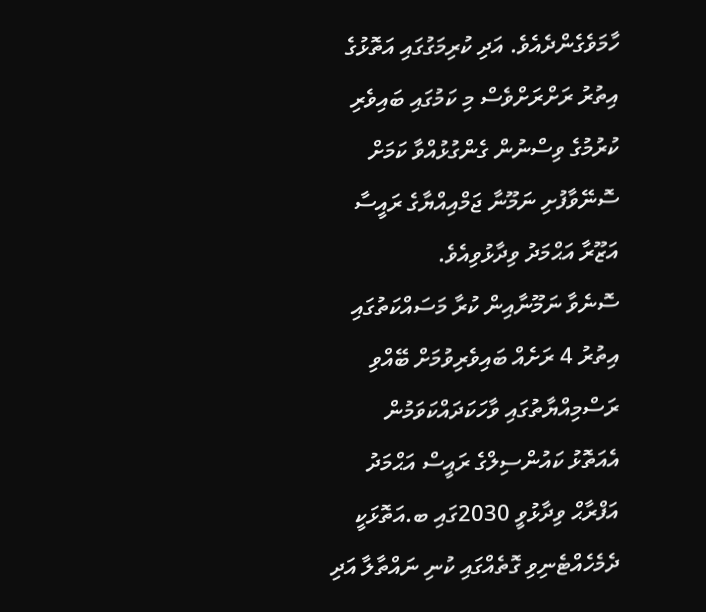ހާމަވެގެންދެއެވެ. އަދި ކުރިމަގުގައި އަތޮޅުގެ އިތުރު ރަށްރަށްވެސް މި ކަމުގައި ބައިވެރި ކުރުމުގެ ވިސްނުން ގެންގުޅުއްވާ ކަމަށް ސޮނޭވާފުށި ނަމޫނާ ޖަމްއިއްޔާގެ ރައީސާ އަޒޫރާ އަޙްމަދު ވިދާޅުވިއެވެ.
ސޮނެވާ ނަމޫނާއިން ކުރާ މަސައްކަތުގައި އިތުރު 4 ރަށެއް ބައިވެރިވުމަށް ބޭއްވި ރަސްމިއްޔާތުގައި ވާހަކަދައްކަވަމުން އެއަތޮޅު ކައުންސިލްގެ ރައީސް އަޙްމަދު އަފްރާޙް ވިދާޅުވީ 2030ގައި ބ.އަތޮޅަކީ ދެމެހެއްޓެނިވި ގޮތެއްގައި ކުނި ނައްތާލާ އަދި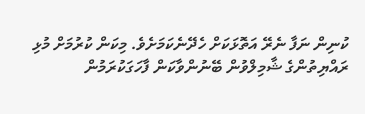ކުނިން ނަފާ ނެރޭ އަތޮޅަކަށް ހެދޭނެކަމަށެވެ. މިކަން ކުރުމަށް މުޅި ރައްޔިތުންގެ ޝާމިލްވުން ބޭނުންވާކަން ފާހަގަކުރަމުން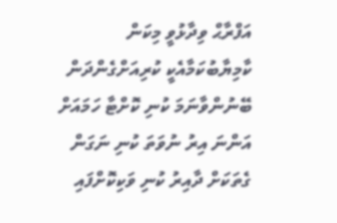އަފްރާޙް ވިދާޅުވީ މިކަން ކާމިޔާބުކަމާއެކީ ކުރިއަށްގެންދަން ބޭނުންވާނަމަ ކުނި ކޮށްޓާ ހަމައަށް އަންނަ އިރު ނުވަތަ ކުނި ނަގަން ގެތަކަށް ދާއިރު ކުނި ވަކިކޮށްފައި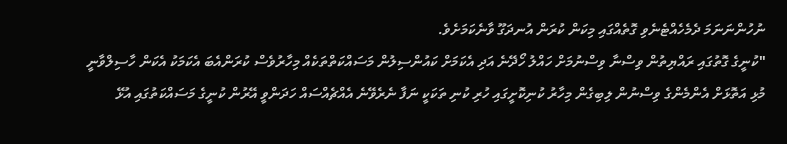ނުހުންނަނަމަ ދެމެހެއްޓެނެވި ގޮތެއްގައި މިކަން ކުރަން އުނދަގޫ ވާނެކަމަށެވެ.
"ކުނީގެ ގޮތުގައި ރައްޔިތުން ވިސްނާ ވިސްނުމަށް ހައްލު ހޯދޭނެ އަދި އެކަމަށް ކައުންސިލުން މަސައްކަތްތަކެއް މިހާރުވެސް ކުރަންއެބަ އެކަމަކު އެކަން ހާސިލްވާނީ މުޅި އަތޮޅަށް އެންމެންގެ ވިސްނުން ލިބިގެން މިހާރު ކުނިކޮށީގައި ހުރި ކުނި ތަކަކީ ނަފާ ނެރެވޭނެ އެއްޗެއްސައް ހަދަންވީ އޭރުން ކުނީގެ މަސައްކަތުގައި އުޅޭ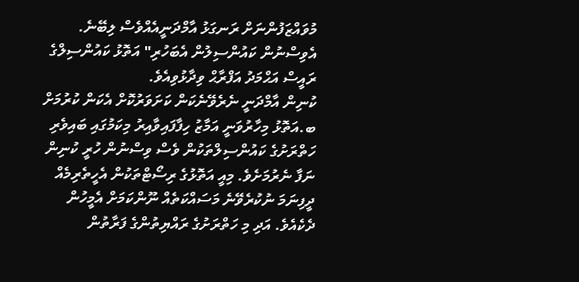މުވައްޒަފުންނަށް ރަނގަޅު އާމްދަނީއެއްވެސް ލިބޭނެ. އެވިސްނުން ކައުންސިލުން އެބަހުރި" އަތޮޅު ކައުންސިލްގެ ރައީސް އަޙްމަދު އަފްރާޙް ވިދާޅުވިއެވެ.
ކުނިން އާމްދަނީ ނެރެވޭނެކަން ކަށަވަރުކޮށް އެކަން ކުރުމަށް ބ.އަތޮޅު މިހާރުވަނީ އަމާޒު ހިފާފައިވާއިރު މިކަމުގައި ބައިވެރި ހަތްރަށުގެ ކައުންސިލްތަކުން ވެސް ވިސްނުން ހުރީ ކުނިން ނަފާ ނެރުމަށެވެ. މިއީ އަތޮޅުގެ ރިސޯޓްތަކުން އެހީތެރިމެއް ދީފިނަމަ ނުކުރެވޭނެ މަސައްކަތެއް ނޫންކަމަށް އެމީހުން ދެކެއެވެ. އަދި މި ހަތްރަށުގެ ރައްޔިތުންގެ ފަރާތުން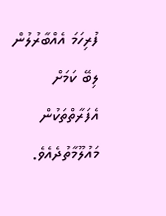ފުރިހަމަ އެއްބާރުލުން ލިބޭ ކަމަށް އެފަރާތްތަކުން މައުލޫމާތުދެއެވެ.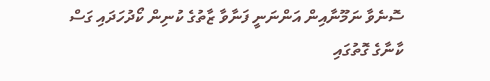ސޮނެވާ ނަމޫނާއިން އަންނަނީ ފަނާވާ ޒާތުގެ ކުނިން ކޯދުހަދައި ގަސް ކާނާގެ ގޮތުގައި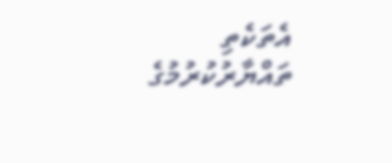އެތަކެތި ތައްޔާރުކުރުމުގެ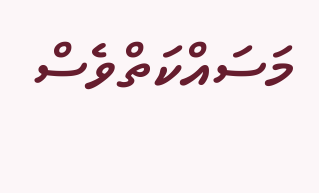މަސައްކަތްވެސް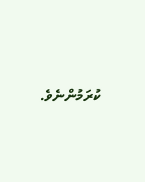ކުރަމުންނެވެ.